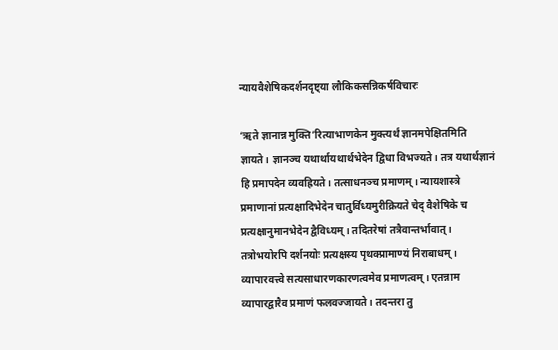न्यायवैशेषिकदर्शनदृष्ट्या लौकिकसन्निकर्षविचारः

‘ऋते ज्ञानान्न मुक्ति’रित्याभाणकेन मुक्त्यर्थं ज्ञानमपेक्षितमिति ज्ञायते। ज्ञानञ्च यथार्थायथार्थभेदेन द्विधा विभज्यते। तत्र यथार्थज्ञानं हि प्रमापदेन व्यवह्रियते। तत्साधनञ्च प्रमाणम्। न्यायशास्त्रे प्रमाणानां प्रत्यक्षादिभेदेन चातुर्विध्यमुरीक्रियते चेद् वैशेषिके च प्रत्यक्षानुमानभेदेन द्वैविध्यम्। तदितरेषां तत्रैवान्तर्भावात्। तत्रोभयोरपि दर्शनयोः प्रत्यक्षस्य पृथक्प्रामाण्यं निराबाधम्। व्यापारवत्त्वे सत्यसाधारणकारणत्वमेव प्रमाणत्वम्। एतन्नाम व्यापारद्वारैव प्रमाणं फलवज्जायते। तदन्तरा तु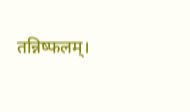तन्निष्फलम्।